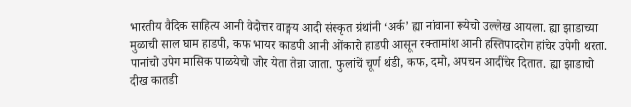भारतीय वैदिक साहित्य आनी वेदोत्तर वाङ्मय आदी संस्कृत ग्रंथांनी ‘अर्क’ ह्या नांवाना रूयेचो उल्लेख आयला. ह्या झाडाच्या मुळाची साल घाम हाडपी, कफ भायर काडपी आनी ओंकारो हाडपी आसून रक्तामांश आनी हस्तिपादरोग हांचेर उपेगी थरता. पानांचो उपेग मासिक पाळयेचो जोर येता तेन्ना जाता. फुलांचें चूर्ण थंडी, कफ, दमो, अपचन आदींचेर दितात. ह्या झाडाचो दीख कातडी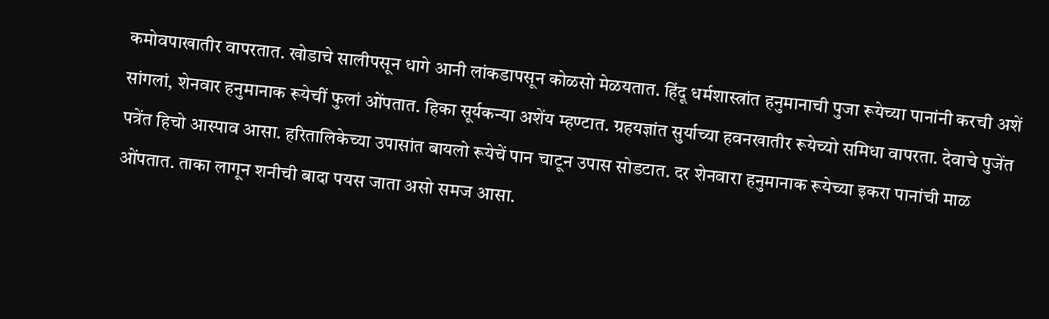कमोवपाखातीर वापरतात. खोडाचे सालीपसून धागे आनी लांकडापसून कोळसो मेळयतात. हिंदू धर्मशास्त्रांत हनुमानाची पुजा रूयेच्या पानांनी करची अशें सांगलां, शेनवार हनुमानाक रूयेचीं फुलां ओंपतात. हिका सूर्यकन्या अशेंय म्हण्टात. ग्रहयज्ञांत सुर्याच्या हवनखातीर रूयेच्यो समिधा वापरता. देवाचे पुजेंत पत्रेंत हिचो आस्पाव आसा. हरितालिकेच्या उपासांत बायलो रूयेचें पान चाटून उपास सोडटात. दर शेनवारा हनुमानाक रूयेच्या इकरा पानांची माळ ओंपतात. ताका लागून शनीची बादा पयस जाता असो समज आसा.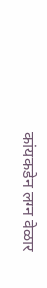कांयकडेन लग्न वेळार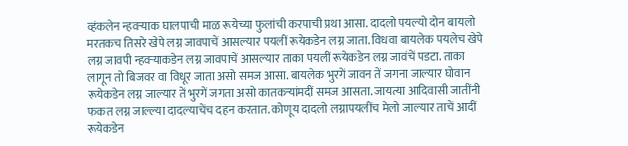व्हंकलेन न्हवऱ्याक घालपाची माळ रूयेच्या फुलांची करपाची प्रथा आसा. दादलो पयल्यो दोन बायलो मरतकच तिसरे खेपे लग्न जावपाचें आसल्यार पयलीं रूयेकडेन लग्न जाता. विधवा बायलेक पयलेच खेपे लग्न जावपी न्हवऱ्याकडेन लग्न जावपाचें आसल्यार ताका पयलीं रूयेकडेन लग्न जावंचें पडटा. ताका लागून तो बिजवर वा विधूर जाता असो समज आसा. बायलेक भुरगें जावन तें जगना जाल्यार घोवान रूयेकडेन लग्न जाल्यार तें भुरगें जगता असो कातकऱ्यांमदीं समज आसता. जायत्या आदिवासी जातींनी फकत लग्न जाल्ल्या दादल्याचेंच दहन करतात. कोणूय दादलो लग्नापयलींच मेलो जाल्यार ताचें आदीं रूयेकडेन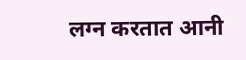लग्न करतात आनी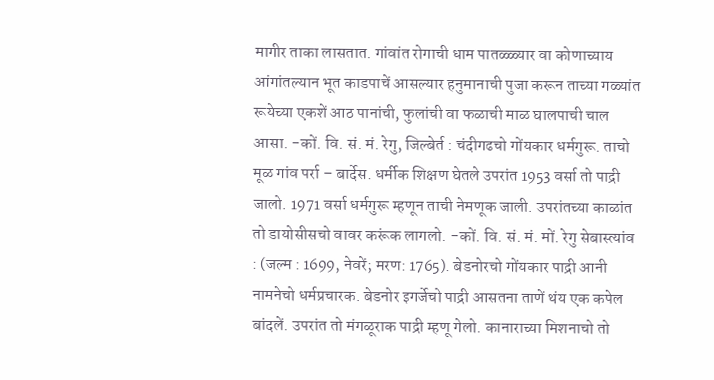मागीर ताका लासतात. गांवांत रोगाची धाम पातळ्ळ्यार वा कोणाच्याय आंगांतल्यान भूत काडपाचें आसल्यार हनुमानाची पुजा करून ताच्या गळ्यांत रूयेच्या एकशें आठ पानांची, फुलांची वा फळाची माळ घालपाची चाल आसा. -कों. वि. सं. मं. रेगु, जिल्बेर्त : चंदीगढचो गोंयकार धर्मगुरू. ताचो मूळ गांव पर्रा – बार्देस. धर्मीक शिक्षण घेतले उपरांत 1953 वर्सा तो पाद्री जालो. 1971 वर्सा धर्मगुरू म्हणून ताची नेमणूक जाली. उपरांतच्या काळांत तो डायोसीसचो वावर करूंक लागलो. -कों. वि. सं. मं. मों. रेगु सेबास्त्यांव : (जल्म : 1699, नेवरें; मरण: 1765). बेडनोरचो गोंयकार पाद्री आनी नामनेचो धर्मप्रचारक. बेडनोर इगर्जेचो पाद्री आसतना ताणें थंय एक कपेल बांदलें. उपरांत तो मंगळूराक पाद्री म्हणू गेलो. कानाराच्या मिशनाचो तो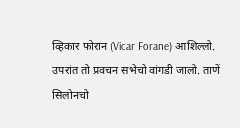व्हिकार फोरान (Vicar Forane) आशिल्लो. उपरांत तो प्रवचन सभेचो वांगडी जालो. ताणें सिलोनचो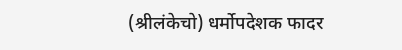(श्रीलंकेचो) धर्मोपदेशक फादर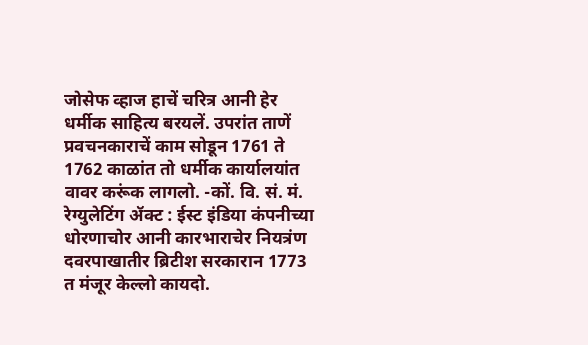जोसेफ व्हाज हाचें चरित्र आनी हेर धर्मीक साहित्य बरयलें. उपरांत ताणें प्रवचनकाराचें काम सोडून 1761 ते 1762 काळांत तो धर्मीक कार्यालयांत वावर करूंक लागलो. -कों. वि. सं. मं. रेग्युलेटिंग ॲक्ट : ईस्ट इंडिया कंपनीच्या धोरणाचोर आनी कारभाराचेर नियत्रंण दवरपाखातीर ब्रिटीश सरकारान 1773 त मंजूर केल्लो कायदो.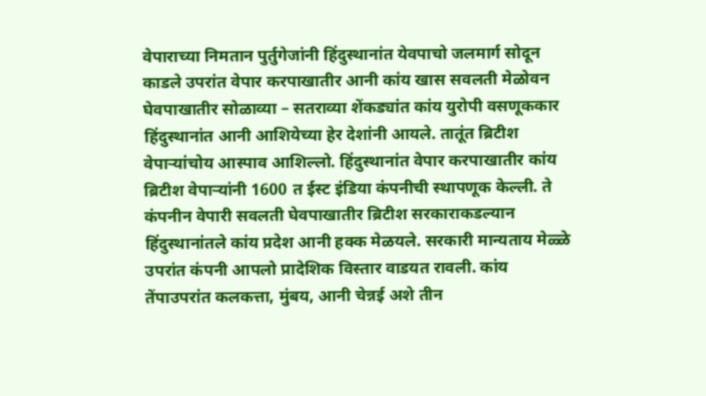वेपाराच्या निमतान पुर्तुगेजांनी हिंदुस्थानांत येवपाचो जलमार्ग सोदून काडले उपरांत वेपार करपाखातीर आनी कांय खास सवलती मेळोवन घेवपाखातीर सोळाव्या – सतराव्या शेंकड्यांत कांय युरोपी वसणूककार हिंदुस्थानांत आनी आशियेच्या हेर देशांनी आयले. तातूंत ब्रिटीश वेपाऱ्यांचोय आस्पाव आशिल्लो. हिंदुस्थानांत वेपार करपाखातीर कांय ब्रिटीश वेपाऱ्यांनी 1600 त ईस्ट इंडिया कंपनीची स्थापणूक केल्ली. ते कंपनीन वेपारी सवलती घेवपाखातीर ब्रिटीश सरकाराकडल्यान हिंदुस्थानांतले कांय प्रदेश आनी हक्क मेळयले. सरकारी मान्यताय मेळ्ळे उपरांत कंपनी आपलो प्रादेशिक विस्तार वाडयत रावली. कांय तेंपाउपरांत कलकत्ता, मुंबय, आनी चेन्नई अशे तीन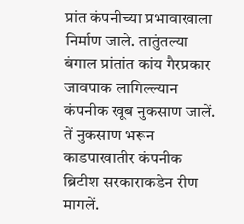प्रांत कंपनीच्या प्रभावाखाला निर्माण जाले. तातुंतल्या बंगाल प्रांतांत कांय गैरप्रकार जावपाक लागिल्ल्यान कंपनीक खूब नुकसाण जालें. तें नुकसाण भरून काडपाखातीर कंपनीक ब्रिटीश सरकाराकडेन रीण मागलें.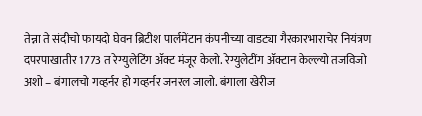तेन्ना ते संदीचो फायदो घेवन ब्रिटीश पार्लमेंटान कंपनीच्या वाडट्या गैरकारभाराचेर नियंत्रण दपरपाखातीर 1773 त रेग्युलेटिंग ॲक्ट मंजूर केलो. रेग्युलेटींग ॲक्टान केल्ल्यो तजविजो अशो – बंगालचो गव्हर्नर हो गव्हर्नर जनरल जालो. बंगाला खेरीज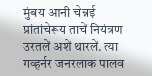मुंबय आनी चेन्नई प्रांतांचेरूय ताचें नियंत्रण उरतलें अशें थारलें. त्या गव्हर्नर जनरलाक पालव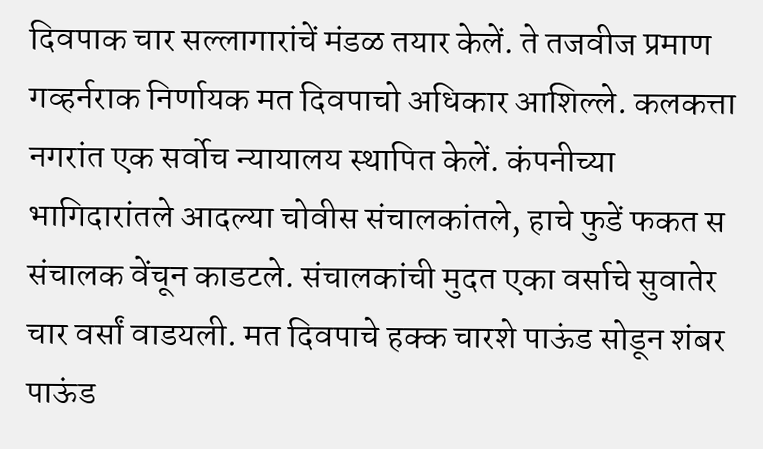दिवपाक चार सल्लागारांचें मंडळ तयार केलें. ते तजवीज प्रमाण गव्हर्नराक निर्णायक मत दिवपाचो अधिकार आशिल्ले. कलकत्ता नगरांत एक सर्वोच न्यायालय स्थापित केलें. कंपनीच्या भागिदारांतले आदल्या चोवीस संचालकांतले, हाचे फुडें फकत स संचालक वेंचून काडटले. संचालकांची मुदत एका वर्साचे सुवातेर चार वर्सां वाडयली. मत दिवपाचे हक्क चारशे पाऊंड सोडून शंबर पाऊंड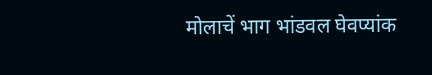मोलाचें भाग भांडवल घेवप्यांक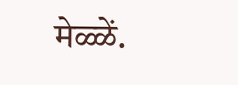मेळ्ळें.